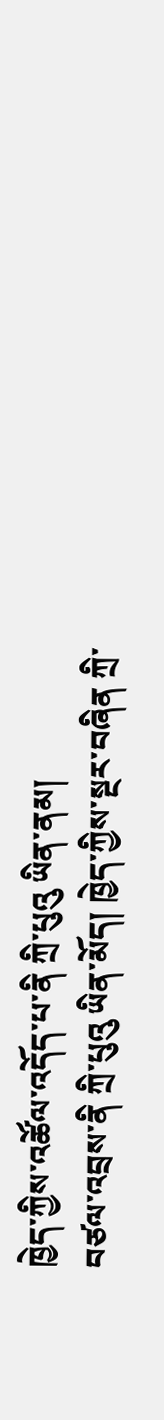ཁྱེད་ཀྱིས་འཚོལ་འདོད་པ་ནི ཀྲི་པུའུ ཡིན་ནམ།
བཙལ་འབྲས་ནི ཀྲི་པུའུ ཡིན་མོད། ཁྱེད་ཀྱིས་སྔར་བཞིན ཀྲི་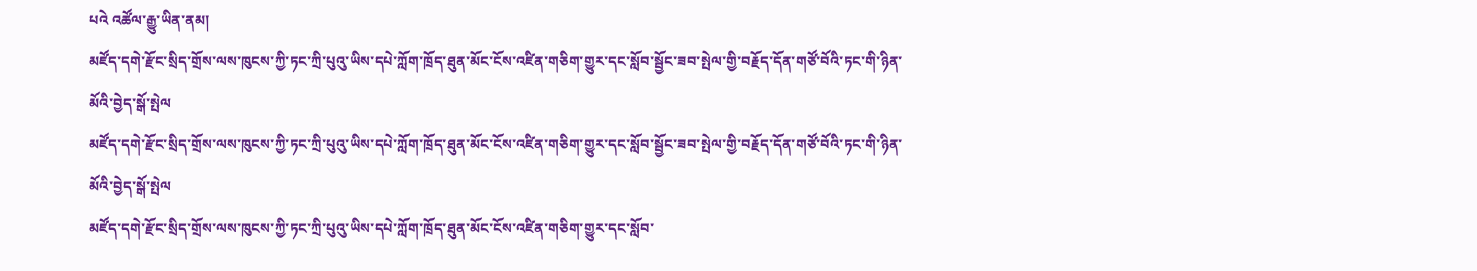པའེ འཚོལ་རྒྱུ་ཡིན་ནམ།
མཛོད་དགེ་རྫོང་སྲིད་གྲོས་ལས་ཁུངས་ཀྱི་ཏང་ཀྲི་པུའུ་ཡིས་དཔེ་ཀློག་ཁྲོད་ཐུན་མོང་ངོས་འཛིན་གཅིག་གྱུར་དང་སློབ་སྦྱོང་ཟབ་སྤེལ་གྱི་བརྗོད་དོན་གཙོ་བོའི་ཏང་གི་ཉིན་མོའི་བྱེད་སྒོ་སྤེལ
མཛོད་དགེ་རྫོང་སྲིད་གྲོས་ལས་ཁུངས་ཀྱི་ཏང་ཀྲི་པུའུ་ཡིས་དཔེ་ཀློག་ཁྲོད་ཐུན་མོང་ངོས་འཛིན་གཅིག་གྱུར་དང་སློབ་སྦྱོང་ཟབ་སྤེལ་གྱི་བརྗོད་དོན་གཙོ་བོའི་ཏང་གི་ཉིན་མོའི་བྱེད་སྒོ་སྤེལ
མཛོད་དགེ་རྫོང་སྲིད་གྲོས་ལས་ཁུངས་ཀྱི་ཏང་ཀྲི་པུའུ་ཡིས་དཔེ་ཀློག་ཁྲོད་ཐུན་མོང་ངོས་འཛིན་གཅིག་གྱུར་དང་སློབ་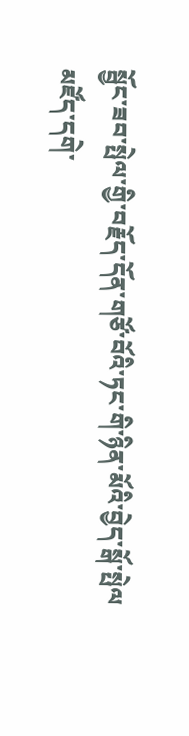སྦྱོང་ཟབ་སྤེལ་གྱི་བརྗོད་དོན་གཙོ་བོའི་ཏང་གི་ཉིན་མོའི་བྱེད་སྒོ་སྤེལ
མཛོད་དགེ་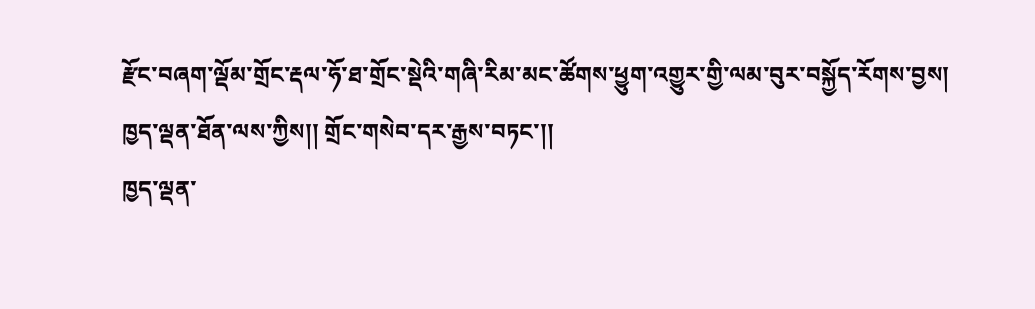རྫོང་བཞག་ལྡོམ་གྲོང་རྡལ་ཧོ་ཐ་གྲོང་སྡེའི་གཞི་རིམ་མང་ཚོགས་ཕྱུག་འགྱུར་གྱི་ལམ་བུར་བསྐྱོད་རོགས་བྱས།
ཁྱད་ལྡན་ཐོན་ལས་ཀྱིས།། གྲོང་གསེབ་དར་རྒྱས་བཏང་།།
ཁྱད་ལྡན་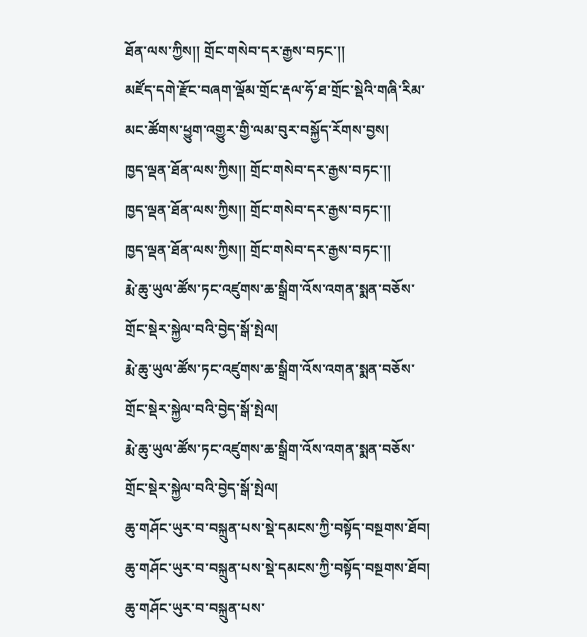ཐོན་ལས་ཀྱིས།། གྲོང་གསེབ་དར་རྒྱས་བཏང་།།
མཛོད་དགེ་རྫོང་བཞག་ལྡོམ་གྲོང་རྡལ་ཧོ་ཐ་གྲོང་སྡེའི་གཞི་རིམ་མང་ཚོགས་ཕྱུག་འགྱུར་གྱི་ལམ་བུར་བསྐྱོད་རོགས་བྱས།
ཁྱད་ལྡན་ཐོན་ལས་ཀྱིས།། གྲོང་གསེབ་དར་རྒྱས་བཏང་།།
ཁྱད་ལྡན་ཐོན་ལས་ཀྱིས།། གྲོང་གསེབ་དར་རྒྱས་བཏང་།།
ཁྱད་ལྡན་ཐོན་ལས་ཀྱིས།། གྲོང་གསེབ་དར་རྒྱས་བཏང་།།
རྨེ་ཆུ་ཡུལ་ཚོས་ཏང་འཛུགས་ཆ་སྒྲིག་འོས་འགན་སྨན་བཅོས་གྲོང་སྡེར་སྐྱེལ་བའི་བྱེད་སྒོ་སྤེལ།
རྨེ་ཆུ་ཡུལ་ཚོས་ཏང་འཛུགས་ཆ་སྒྲིག་འོས་འགན་སྨན་བཅོས་གྲོང་སྡེར་སྐྱེལ་བའི་བྱེད་སྒོ་སྤེལ།
རྨེ་ཆུ་ཡུལ་ཚོས་ཏང་འཛུགས་ཆ་སྒྲིག་འོས་འགན་སྨན་བཅོས་གྲོང་སྡེར་སྐྱེལ་བའི་བྱེད་སྒོ་སྤེལ།
ཆུ་གཤོང་ཡུར་བ་བསྐྲུན་པས་སྡེ་དམངས་ཀྱི་བསྟོད་བསྔགས་ཐོབ།
ཆུ་གཤོང་ཡུར་བ་བསྐྲུན་པས་སྡེ་དམངས་ཀྱི་བསྟོད་བསྔགས་ཐོབ།
ཆུ་གཤོང་ཡུར་བ་བསྐྲུན་པས་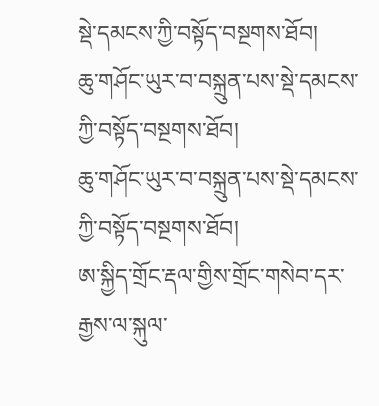སྡེ་དམངས་ཀྱི་བསྟོད་བསྔགས་ཐོབ།
ཆུ་གཤོང་ཡུར་བ་བསྐྲུན་པས་སྡེ་དམངས་ཀྱི་བསྟོད་བསྔགས་ཐོབ།
ཆུ་གཤོང་ཡུར་བ་བསྐྲུན་པས་སྡེ་དམངས་ཀྱི་བསྟོད་བསྔགས་ཐོབ།
ཨ་སྐྱིད་གྲོང་རྡལ་གྱིས་གྲོང་གསེབ་དར་རྒྱས་ལ་སྐུལ་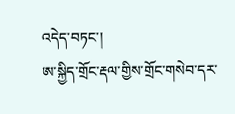འདེད་བཏང་།
ཨ་སྐྱིད་གྲོང་རྡལ་གྱིས་གྲོང་གསེབ་དར་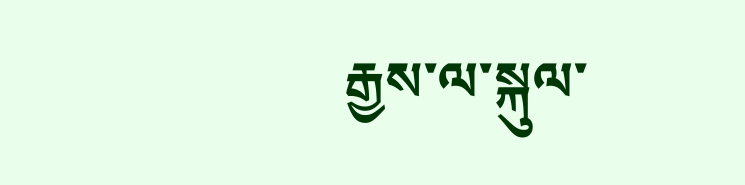རྒྱས་ལ་སྐུལ་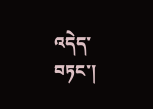འདེད་བཏང་།